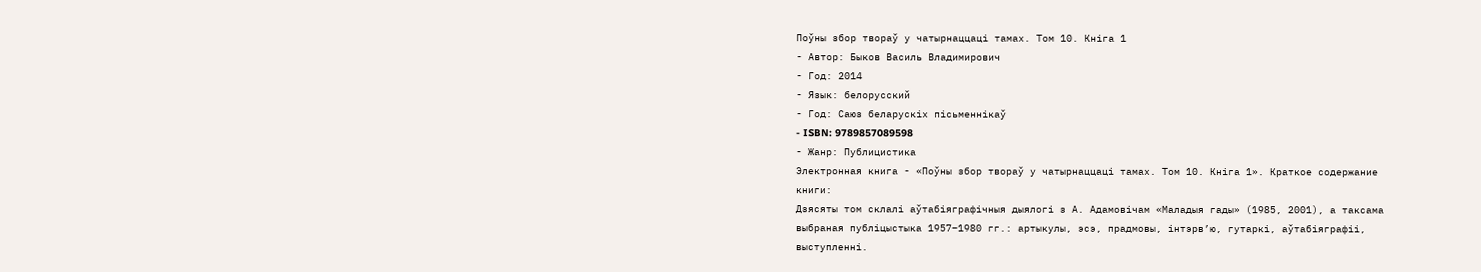Поўны збор твораў у чатырнаццаці тамах. Том 10. Кніга 1
- Автор: Быков Василь Владимирович
- Год: 2014
- Язык: белорусский
- Год: Саюз беларускіх пісьменнікаў
- ISBN: 9789857089598
- Жанр: Публицистика
Электронная книга - «Поўны збор твораў у чатырнаццаці тамах. Том 10. Кніга 1». Краткое содержание книги:
Дзясяты том склалі аўтабіяграфічныя дыялогі з А. Адамовічам «Маладыя гады» (1985, 2001), а таксама выбраная публіцыстыка 1957–1980 гг.: артыкулы, эсэ, прадмовы, інтэрв’ю, гутаркі, аўтабіяграфіі, выступленні.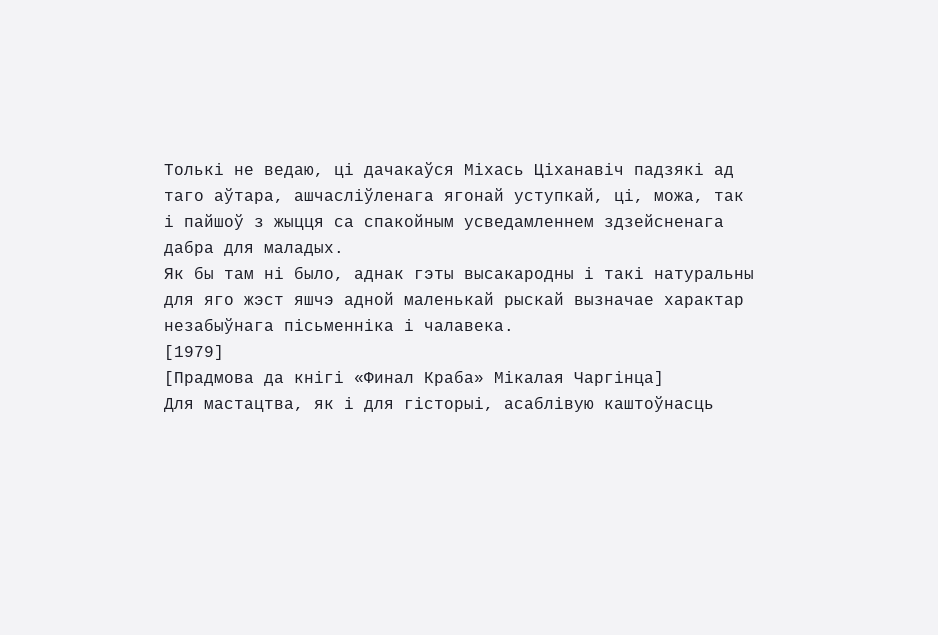Толькі не ведаю, ці дачакаўся Міхась Ціханавіч падзякі ад таго аўтара, ашчасліўленага ягонай уступкай, ці, можа, так і пайшоў з жыцця са спакойным усведамленнем здзейсненага дабра для маладых.
Як бы там ні было, аднак гэты высакародны і такі натуральны для яго жэст яшчэ адной маленькай рыскай вызначае характар незабыўнага пісьменніка і чалавека.
[1979]
[Прадмова да кнігі «Финал Краба» Мікалая Чаргінца]
Для мастацтва, як і для гісторыі, асаблівую каштоўнасць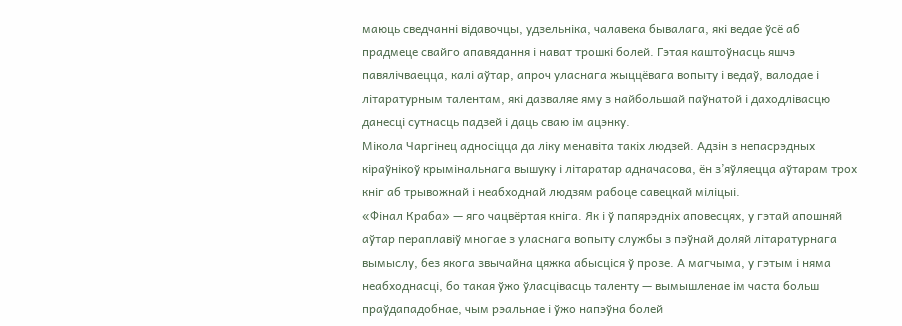маюць сведчанні відавочцы, удзельніка, чалавека бывалага, які ведае ўсё аб прадмеце свайго апавядання і нават трошкі болей. Гэтая каштоўнасць яшчэ павялічваецца, калі аўтар, апроч уласнага жыццёвага вопыту і ведаў, валодае і літаратурным талентам, які дазваляе яму з найбольшай паўнатой і даходлівасцю данесці сутнасць падзей і даць сваю ім ацэнку.
Мікола Чаргінец адносіцца да ліку менавіта такіх людзей. Адзін з непасрэдных кіраўнікоў крымінальнага вышуку і літаратар адначасова, ён з’яўляецца аўтарам трох кніг аб трывожнай і неабходнай людзям рабоце савецкай міліцыі.
«Фінал Краба» — яго чацвёртая кніга. Як і ў папярэдніх аповесцях, у гэтай апошняй аўтар пераплавіў многае з уласнага вопыту службы з пэўнай доляй літаратурнага вымыслу, без якога звычайна цяжка абысціся ў прозе. А магчыма, у гэтым і няма неабходнасці, бо такая ўжо ўласцівасць таленту — вымышленае ім часта больш праўдападобнае, чым рэальнае і ўжо напэўна болей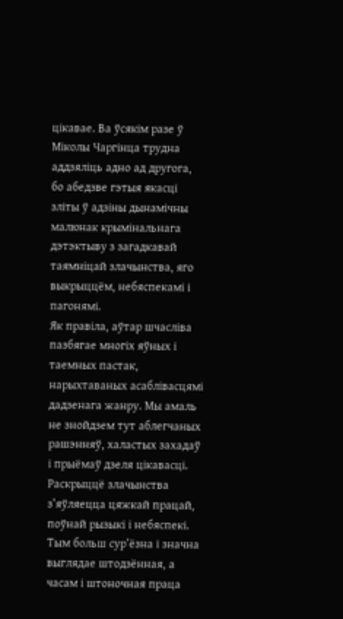цікавае. Ва ўсякім разе ў Міколы Чаргінца трудна аддзяліць адно ад другога, бо абедзве гэтыя якасці зліты ў адзіны дынамічны малюнак крымінальнага дэтэктыву з загадкавай таямніцай злачынства, яго выкрыццём, небяспекамі і пагонямі.
Як правіла, аўтар шчасліва пазбягае многіх яўных і таемных пастак, нарыхтаваных асаблівасцямі дадзенага жанру. Мы амаль не знойдзем тут аблегчаных рашэнняў, халастых захадаў і прыёмаў дзеля цікавасці. Раскрыццё злачынства з’яўляецца цяжкай працай, поўнай рызыкі і небяспекі. Тым больш сур’ёзна і значна выглядае штодзённая, а часам і штоночная праца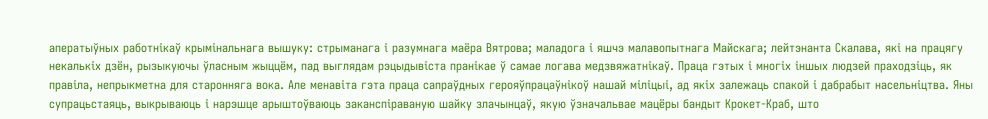аператыўных работнікаў крымінальнага вышуку: стрыманага і разумнага маёра Вятрова; маладога і яшчэ малавопытнага Майскага; лейтэнанта Скалава, які на працягу некалькіх дзён, рызыкуючы ўласным жыццём, пад выглядам рэцыдывіста пранікае ў самае логава медзвяжатнікаў. Праца гэтых і многіх іншых людзей праходзіць, як правіла, непрыкметна для старонняга вока. Але менавіта гэта праца сапраўдных герояўпрацаўнікоў нашай міліцыі, ад якіх залежаць спакой і дабрабыт насельніцтва. Яны супрацьстаяць, выкрываюць і нарэшце арыштоўваюць заканспіраваную шайку злачынцаў, якую ўзначальвае мацёры бандыт Крокет-Краб, што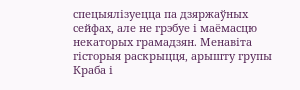спецыялізуецца па дзяржаўных сейфах, але не грэбуе і маёмасцю некаторых грамадзян. Менавіта гісторыя раскрыцця, арышту групы Краба і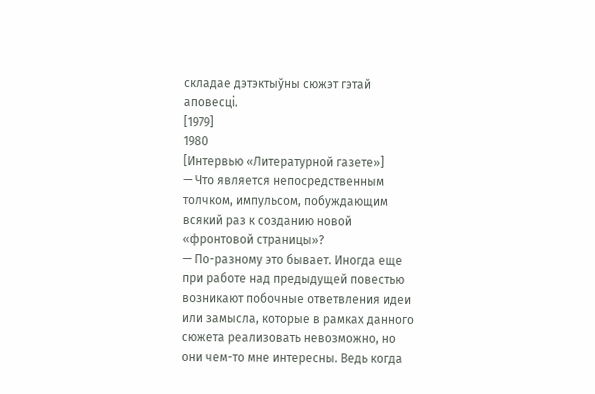складае дэтэктыўны сюжэт гэтай аповесці.
[1979]
1980
[Интервью «Литературной газете»]
— Что является непосредственным толчком, импульсом, побуждающим всякий раз к созданию новой «фронтовой страницы»?
— По-разному это бывает. Иногда еще при работе над предыдущей повестью возникают побочные ответвления идеи или замысла, которые в рамках данного сюжета реализовать невозможно, но они чем-то мне интересны. Ведь когда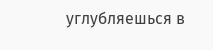углубляешься в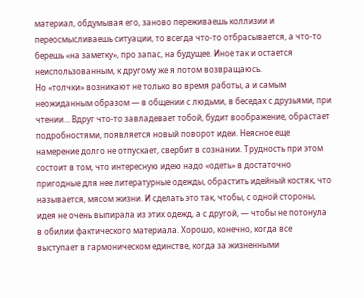материал, обдумывая его, заново переживаешь коллизии и переосмысливаешь ситуации, то всегда что-то отбрасывается, а что-то берешь «на заметку», про запас, на будущее. Иное так и остается неиспользованным, к другому же я потом возвращаюсь.
Но «толчки» возникают не только во время работы, а и самым неожиданным образом — в общении с людьми, в беседах с друзьями, при чтении… Вдруг что-то завладевает тобой, будит воображение, обрастает подробностями, появляется новый поворот идеи. Неясное еще намерение долго не отпускает, свербит в сознании. Трудность при этом состоит в том, что интересную идею надо «одеть» в достаточно пригодные для нее литературные одежды, обрастить идейный костяк, что называется, мясом жизни. И сделать это так, чтобы, с одной стороны, идея не очень выпирала из этих одежд, а с другой, — чтобы не потонула в обилии фактического материала. Хорошо, конечно, когда все выступает в гармоническом единстве, когда за жизненными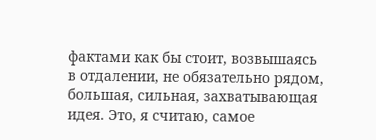фактами как бы стоит, возвышаясь в отдалении, не обязательно рядом, большая, сильная, захватывающая идея. Это, я считаю, самое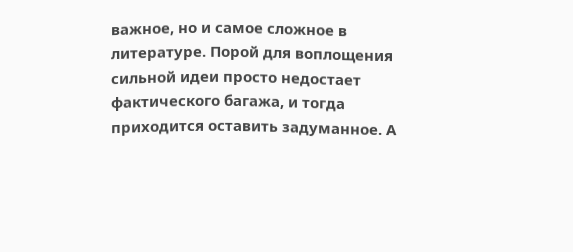важное, но и самое сложное в литературе. Порой для воплощения сильной идеи просто недостает фактического багажа, и тогда приходится оставить задуманное. А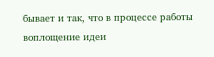бывает и так, что в процессе работы воплощение идеи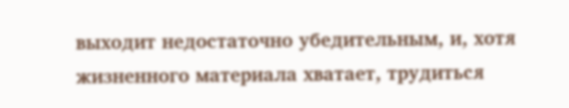выходит недостаточно убедительным, и, хотя жизненного материала хватает, трудиться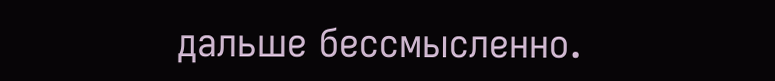дальше бессмысленно.